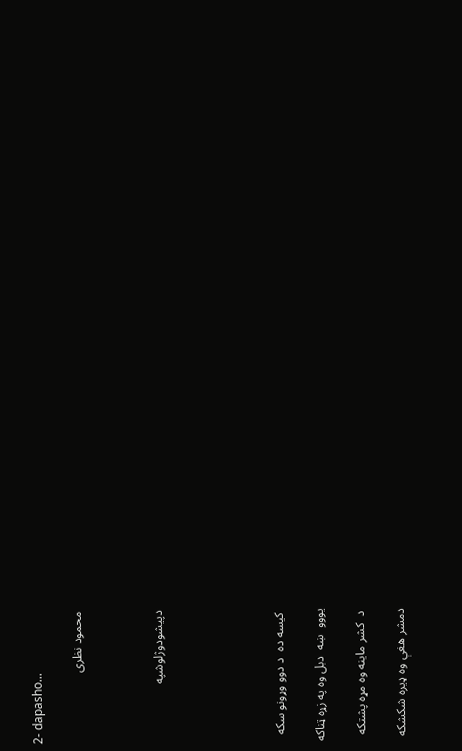2- dapasho...

محمود نظری



دپيشودوژلوشپه





 کیسه ده  د دوو وړونو سکه

یووو  ښه  دبل وه په زړه ټناکه

 د  کشر ماینه وه مړه پشتکه

دمشر هغې وه ډیره شکشکه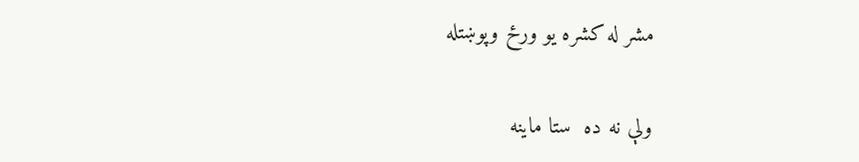مشر له کشره یو ورځ وپوښتله

ولې نه ده  ستا ماینه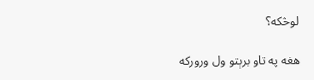لوڅکه؟

هغه په تاو برېتو ول ورورکه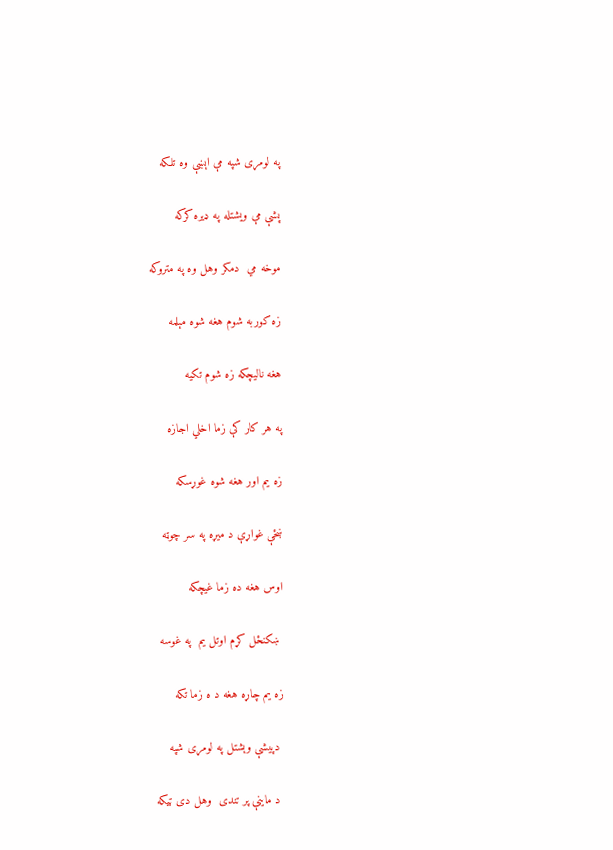په لومړی شپه مې اېښې وه تلکه

پشې مې ویشتله په ډیره کرکه

موخه مي  دمکر وهل وه په متروکه

زه کوربه شوم هغه شوه مېلمه

هغه نالیچکه زه شوم تکیه

په هر کار کې زما اخلي اجازه

زه یم اور هغه شوه غوړسکه

ښځې غواړې د میړه په سر چوټه

اوس هغه ده زما غیچکه

 ښکنځل کړم اوتل یم  په غوسه

زه یم چاړه هغه د ه زما تکه

 دپیشې وېشتل په لومړی شپه

 د ماینې پر تندی  وهل دی ټیکه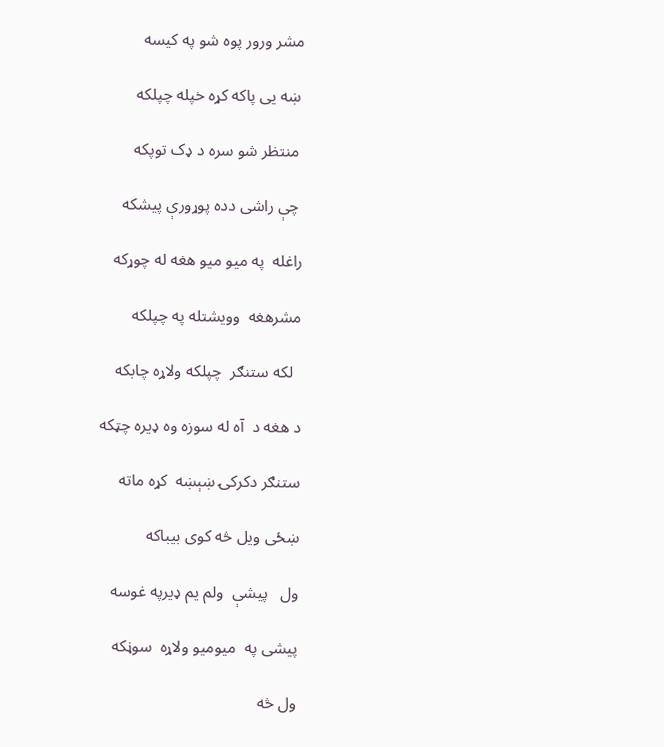مشر ورور پوه شو په کیسه

 ښه یی پاکه کړه خپله چپلکه

 منتظر شو سره د ډک توپکه

 چې راشی دده پوړورې پیشکه

راغله  په میو میو هغه له چوړکه

مشرهغه  وویشتله په چپلکه

  لکه ستنګر  چپلکه ولاړه چابکه

د هغه د  آه له سوزه وه ډیره چټکه

ستنګر دکرکۍ ښېښه  کړه ماته

ښځی ویل څه کوی بیباکه

ول   پیشې  ولم یم ډیرپه غوسه

پیشی په  میومیو ولاړه  سوڼکه

ول څه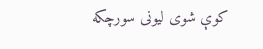کوې شوی لیونی سورچکه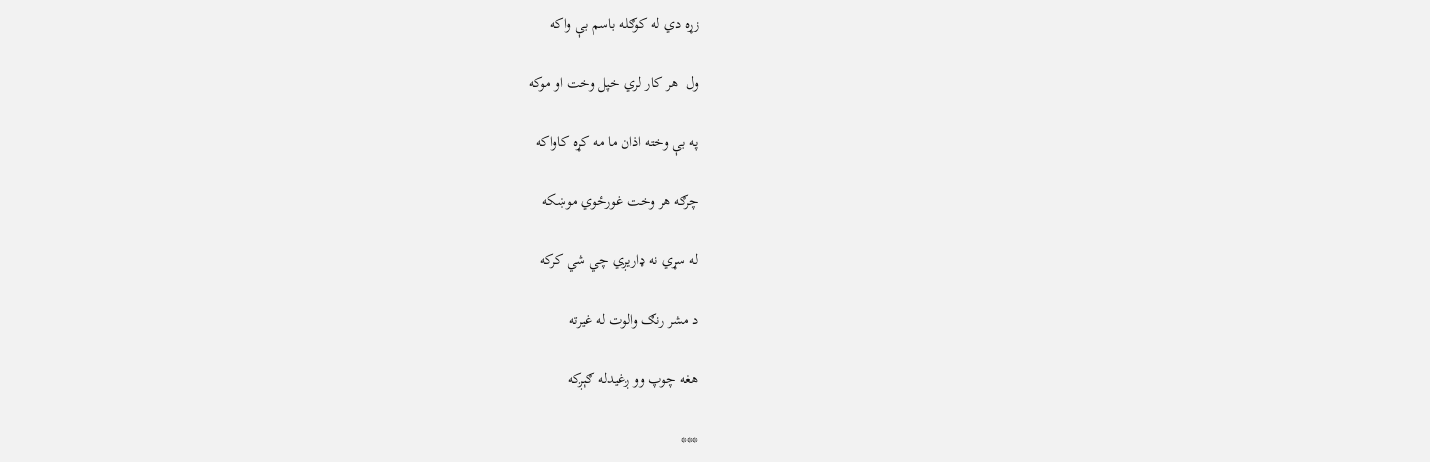زړه دي له کوګله باسم بې واکه

ول  هر کار لري خپل وخت او موکه

په بې وخته اذان ما مه کړه کاواکه

چرګه هر وخت غورځوي موښکه

له سړي نه ډاریږي چي شي کرکه

د مشر رنګ والوت له غیرته

هغه چوپ وو ږغیدله ګېږکه

***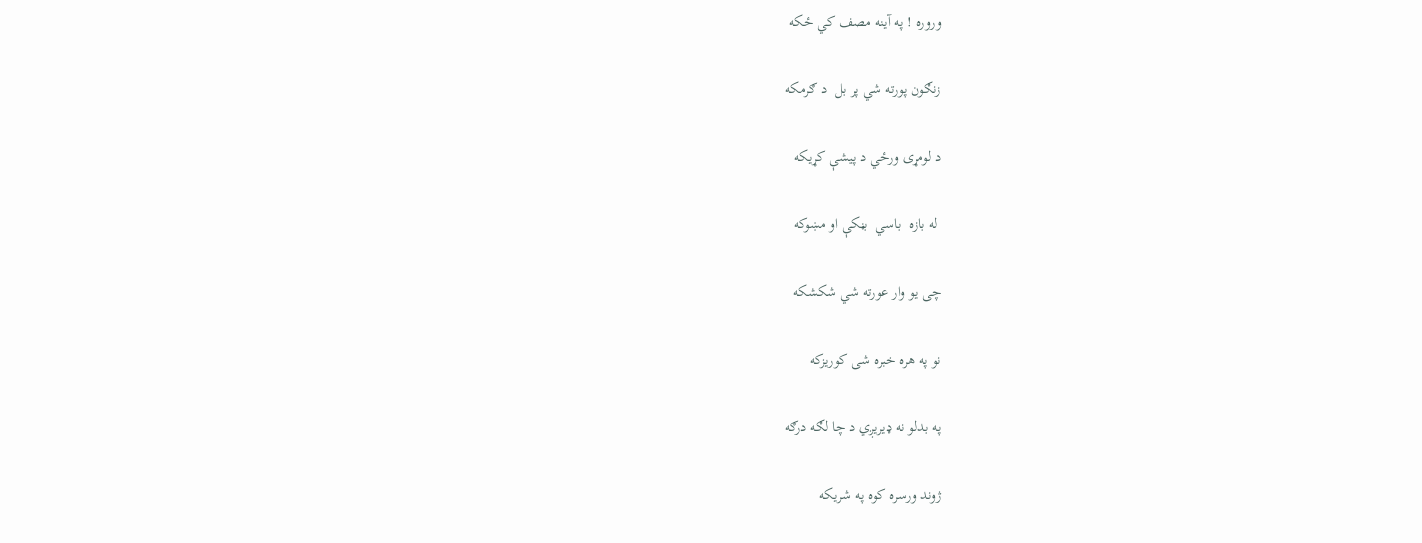وروره ! په آینه مصف کي ځکه

زنګون پورته شي پر بل  د ګرمکه

د لومړی ورځي د پیشې کړیکه

 له بازه  باسي  بڼکې او مښوکه

چی یو وار عورته شي شکشکه

نو په هره خبره شی کوریزکه

په بدلو نه ډیریږي د چا لګه درګه

ژوند ورسره کوه په شریکه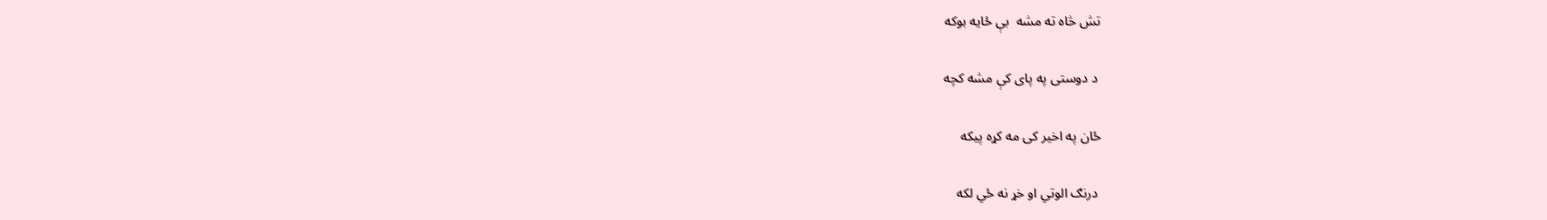تش څاه ته مشه  بې ځایه بوکه

 د دوستی په پای کې مشه کچه

ځان په اخیر کی مه کړه پيکه

 درنګ الوتي او خړ نه ځي لکه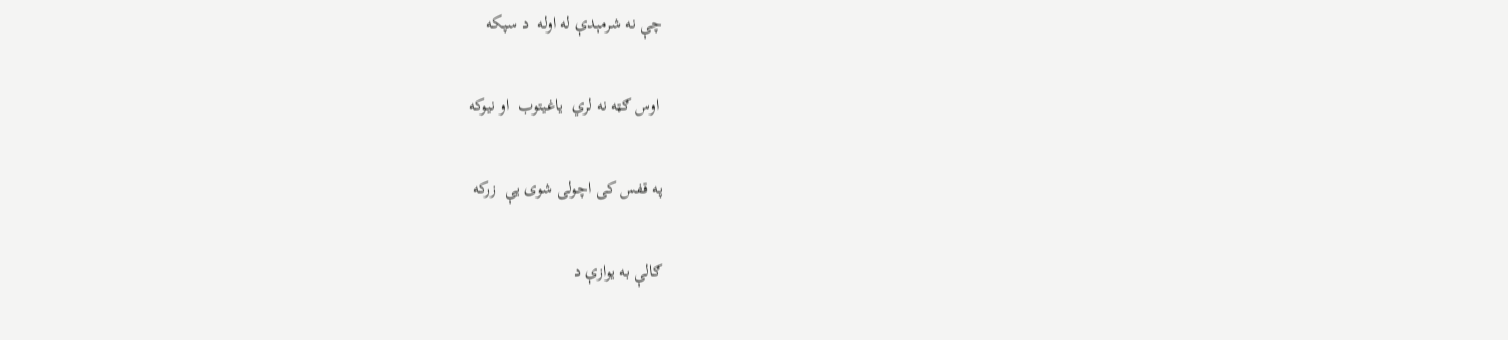چې نه شرمېدې له اوله  د سپکه

 اوس ګټه نه لري  یاغیتوب  او نیوکه

په قفس کی اچولی شوی یې  زرکه

ګالې به یوازې د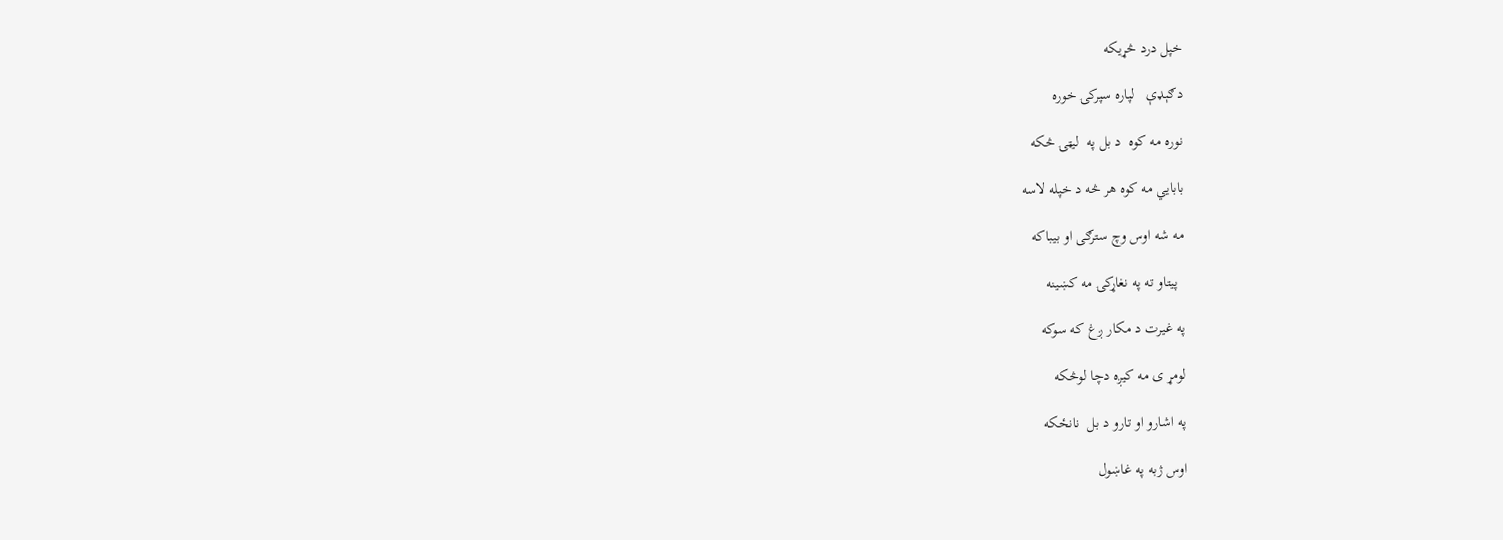خپل درد څړیکه

دګېډې   لپاره سپرکۍ خوره

نوره مه کوه  د بل په  لیټۍ څکه

بابایي مه کوه هر څه د خپله لاسه

مه شه اوس وچ سترګی او بیباکه

  پيتاو ته په نغاړکۍ مه کښينه

په غیرت د مکار ږغ که سوکه

لومړ ی مه کیږه دچا لوڅکه

په اشارو او تارو د بل  نانځکه

اوس ژبه په غاښول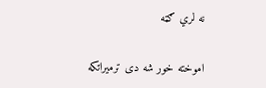نه لري ګټه

اموخته خور شه دی ترمیراتکه